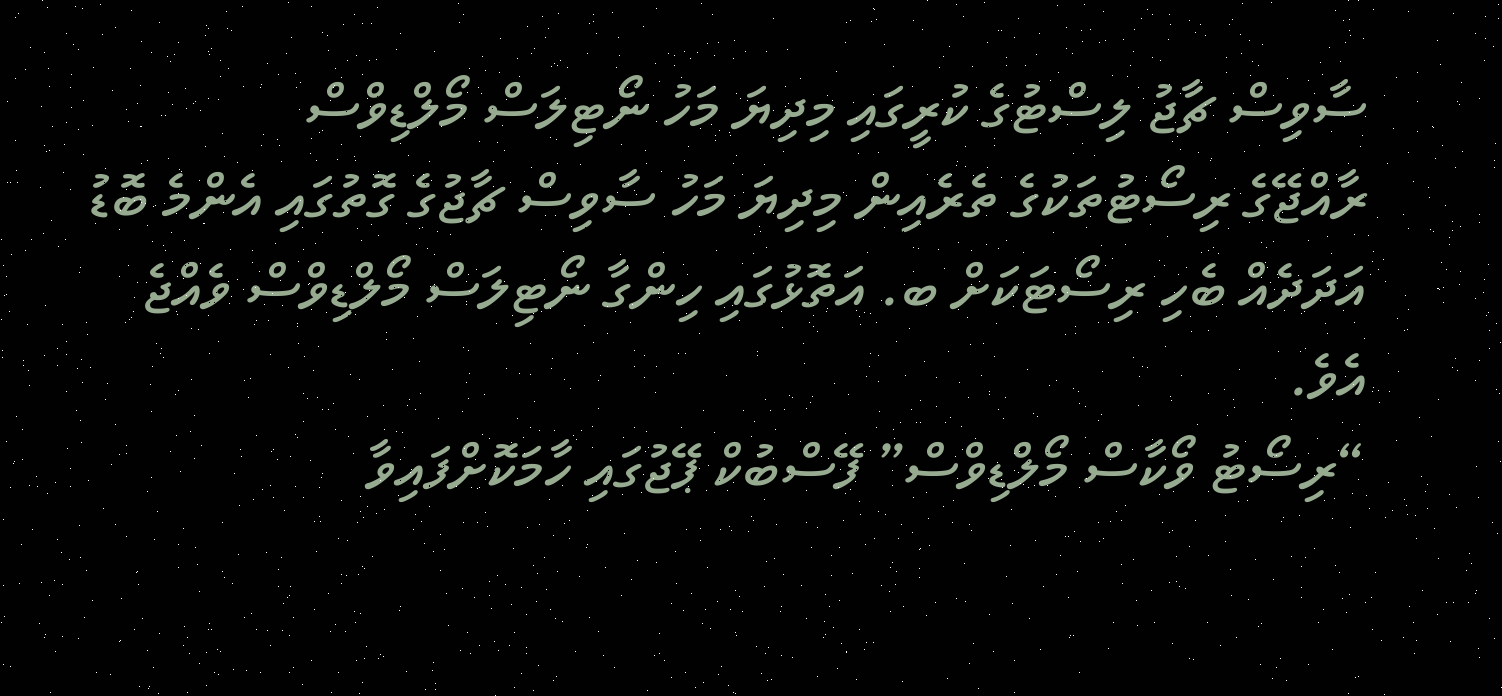ސާވިސް ޗާޖު ލިސްޓުގެ ކުރީގައި މިދިޔަ މަހު ނޯޓިލަސް މޯލްޑިވްސް
ރާއްޖޭގެ ރިސޯޓުތަކުގެ ތެރެއިން މިދިޔަ މަހު ސާވިސް ޗާޖުގެ ގޮތުގައި އެންމެ ބޮޑު އަދަދެއް ބެހި ރިސޯޓަކަށް ބ. އަތޮޅުގައި ހިންގާ ނޯޓިލަސް މޯލްޑިވްސް ވެއްޖެ އެވެ.
“ރިސޯޓު ވޯކާސް މޯލްޑިވްސް” ފޭސްބުކް ޕޭޖުގައި ހާމަކޮށްފައިވާ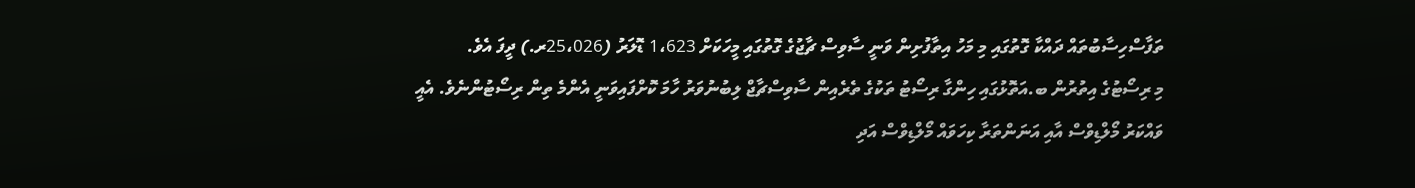ތަފާސްހިސާބުތައް ދައްކާ ގޮތުގައި މި މަހު އިތާފުށިން ވަނީ ސާވިސް ޗާޖުގެ ގޮތުގައި މީހަކަށް 1،623 ޑޮލަރު (25،026ރ.) ދީފަ އެވެ.
މި ރިސޯޓުގެ އިތުރުން ބ.އަތޮޅުގައި ހިންގާ ރިސޯޓު ތަކުގެ ތެރެއިން ސާވިސްޗާޖް ލިބުނުވަރު ހާމަ ކޮށްފައިވަނީ އެންމެ ތިން ރިސޯޓުންނެވެ. އެއީ ވައްކަރު މޯލްޑިވްސް އާއި އަނަންތަރާ ކިހަވައް މޯލްޑިވްސް އަދި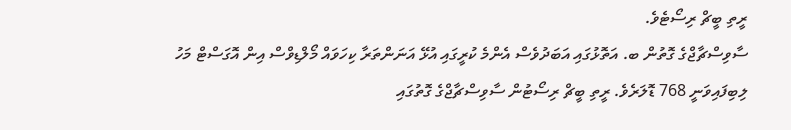ރީތި ބީޗް ރިސޯޓެވެ.
ސާވިސްޗާޖްގެ ގޮތުން ބ. އަތޮޅުގައި އަބަދުވެސް އެންމެ ކުރީގައި އުޅޭ އަނަންތަރާ ކިހަވައް މޯލްޑިވްސް އިން އޮގަސްޓް މަހު ލިބިފައިވަނީ 768 ޑޮލަރެވެ. ރީތި ބީޗް ރިސޯޓުން ސާވިސްޗާޖްގެ ގޮތުގައި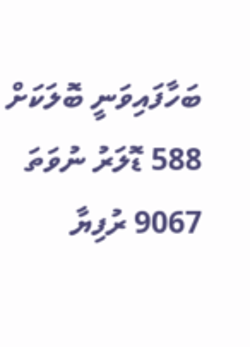ބަހާފައިވަނީ ބޮލަކަށް 588 ޑޮލަރު ނުވަތަ 9067 ރުފިޔާ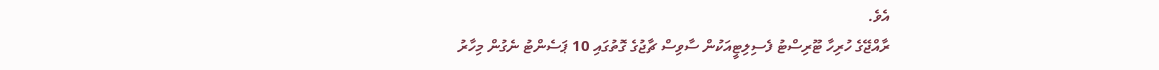އެވެ.
ރާއްޖޭގެ ހުރިހާ ޓޫރިސްޓު ފެސިލިޓީއަކުން ސާވިސް ޗާޖުގެ ގޮތުގައި 10 ޕަސެންޓު ނެގުން މިހާރު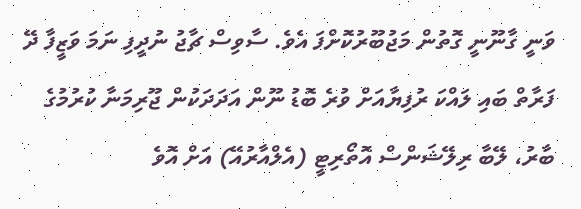ވަނީ ގާނޫނީ ގޮތުން މަޖުބޫރުކޮށްފަ އެވެ. ސާވިސް ޗާޖު ނުދީފި ނަމަ ވަޒީފާ ދޭ ފަރާތް ބައި ލައްކަ ރުފިޔާއަށް ވުރެ ބޮޑު ނޫން އަދަދަކުން ޖޫރިމަނާ ކުރުމުގެ ބާރު، ލޭބާ ރިލޭޝަންސް އޮތޯރިޓީ (އެލްއާރުއޭ) އަށް އޮވެ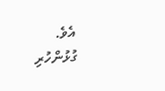އެވެ.
ގުޅުންހުރި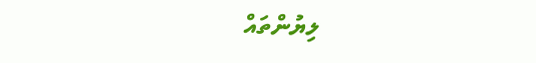ލިޔުންތައް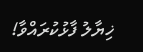ޚިޔާލު ފާޅުކުރައްވާ!